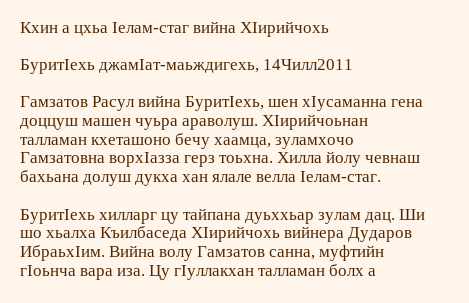Кхин а цхьа Iелам-стаг вийна ХIирийчохь

БуритIехь джамIат-маьждигехь, 14Чилл2011

Гамзатов Расул вийна БуритIехь, шен хIусаманна гена доццуш машен чуьра араволуш. ХIирийчоьнан талламан кхеташоно бечу хаамца, зуламхочо Гамзатовна ворхIазза герз тоьхна. Хилла йолу чевнаш бахьана долуш дукха хан ялале велла Iелам-стаг.

БуритIехь хилларг цу тайпана дуьххьар зулам дац. Ши шо хьалха Къилбаседа ХIирийчохь вийнера Дударов ИбраьхIим. Вийна волу Гамзатов санна, муфтийн гIоьнча вара иза. Цу гIуллакхан талламан болх а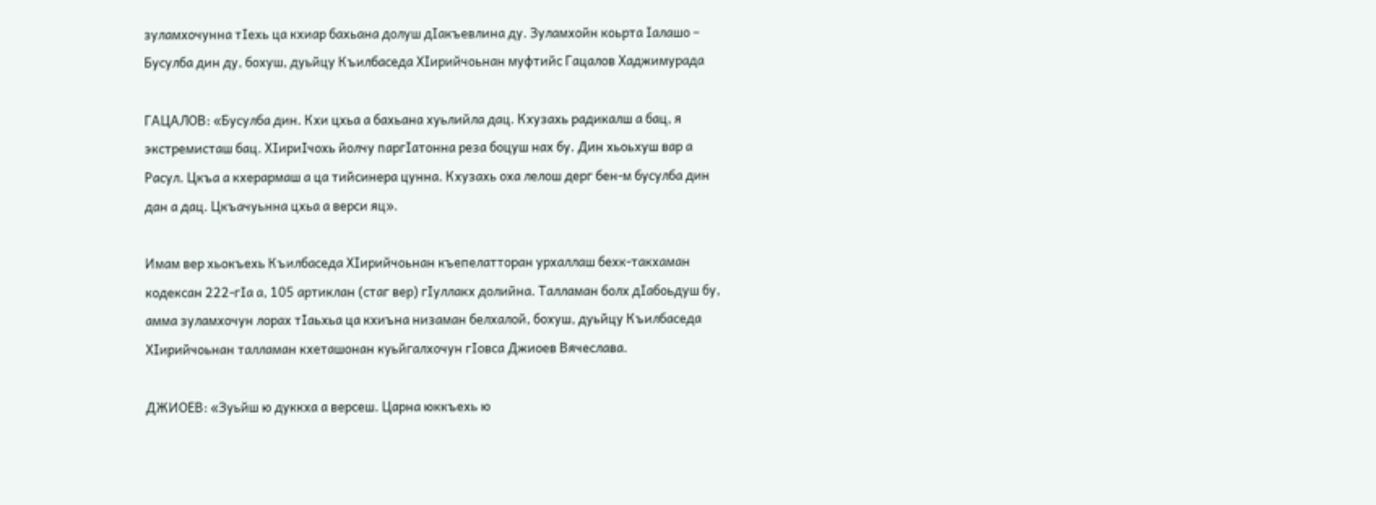зуламхочунна тIехь ца кхиар бахьана долуш дIакъевлина ду. Зуламхойн коьрта Iалашо – Бусулба дин ду, бохуш, дуьйцу Къилбаседа ХIирийчоьнан муфтийс Гацалов Хаджимурада

ГАЦАЛОВ: «Бусулба дин. Кхи цхьа а бахьана хуьлийла дац. Кхузахь радикалш а бац, я экстремисташ бац. ХIириIчохь йолчу паргIатонна реза боцуш нах бу. Дин хьоьхуш вар а Расул. Цкъа а кхерармаш а ца тийсинера цунна. Кхузахь оха лелош дерг бен-м бусулба дин дан а дац. Цкъачуьнна цхьа а верси яц».

Имам вер хьокъехь Къилбаседа ХIирийчоьнан къепелатторан урхаллаш бехк-такхаман кодексан 222-гIа а, 105 артиклан (стаг вер) гIуллакх долийна. Талламан болх дIабоьдуш бу, амма зуламхочун лорах тIаьхьа ца кхиъна низаман белхалой, бохуш, дуьйцу Къилбаседа ХIирийчоьнан талламан кхеташонан куьйгалхочун гIовса Джиоев Вячеслава.

ДЖИОЕВ: «Зуьйш ю дуккха а версеш. Царна юккъехь ю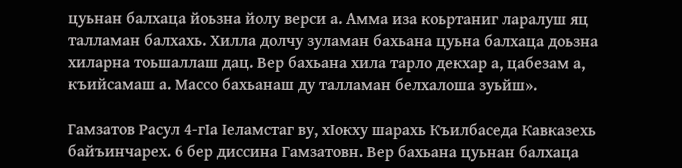цуьнан балхаца йоьзна йолу верси а. Амма иза коьртаниг ларалуш яц талламан балхахь. Хилла долчу зуламан бахьана цуьна балхаца доьзна хиларна тоьшаллаш дац. Вер бахьана хила тарло декхар а, цабезам а, къийсамаш а. Массо бахьанаш ду талламан белхалоша зуьйш».

Гамзатов Расул 4-гIа Iеламстаг ву, хIокху шарахь Къилбаседа Кавказехь байъинчарех. 6 бер диссина Гамзатовн. Вер бахьана цуьнан балхаца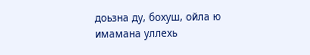доьзна ду, бохуш, ойла ю имамана уллехь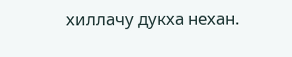хиллачу дукха нехан.